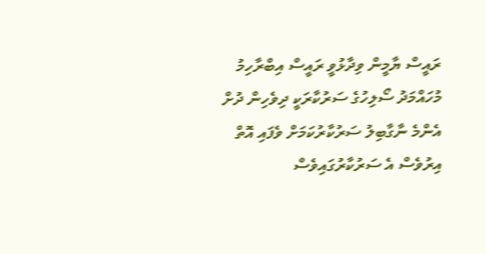ރައީސް ޔާމީން ވިދާޅުވީ ރައީސް އިބްރާހިމު މުހައްމަދު ސޯލިހުގެ ސަރުކާރަކީ ދިވެހިން ދުށް އެންމެ ނާގާބިލު ސަރުކާރުކަމަށް ވެފައި އޮތް އިރުވެސް އެ ސަރުކާރުގައިވެސް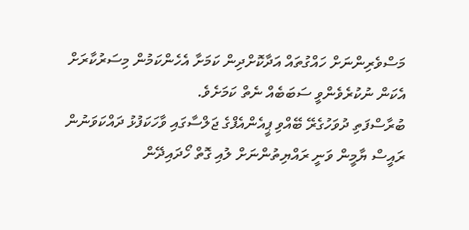މަސްވެރިންނަށް ހައްގުތައް އަދާކޮށްދިން ކަމަށާ އެހެންކަމުން މިސަރުކާރަށް އެކަން ނުކުރެވެންވީ ސަބަބެއް ނެތް ކަމަށެވެ.
ބުރާސްފަތި ދުވަހުގެރޭ ބޭއްވި ޕީއެންއެފްގެ ޖަލްސާގައި ވާހަކަފުޅު ދައްކަވަނުން ރައީސް ޔާމީން ވަނީ ރައްޔިތުންނަށް ލުއި ގޮތް ހޯދައިދޭން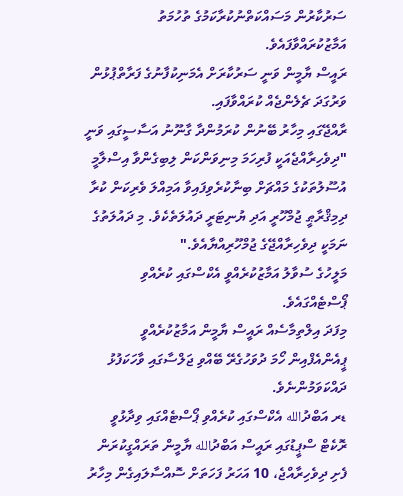ސަރުކާރުން މަސައްކަތްނުކުރާކަމުގެ ތުހުމަތު އަމާޒުކުރައްވާފައެވެ.
ރައީސް ޔާމީން ވަނީ ސަރުކާރަށް އެމަނިކުފާނުގެ ފަރާތްޕުޅުން ވަރުގަދަ ޗެލެންޖެއް ކުރައްވާފައި.
ރާއްޖޭގައި މިހާރު ބޭނުން ކުރަމުންދާ ގާނޫނު އަސާސީގައި ވަނީ "ދިވެހިރާއްޖެއަކީ ފުރިހަމަ މިނިވަންކަން ލިބިގެންވާ އިސްލާމީ އުސޫލުތަކުގެ މައްޗަށް ބިނާކުރެވިފައިވާ އަމިއްލަ ވެރިކަން ކުރާ ދިމިޤްރާޠީ ޖުމްހޫރީ އަދި ޔުނިޓަރީ ދައުލަތެކެވެ. މި ދައުލަތުގެ ނަމަކީ ދިވެހިރާއްޖޭގެ ޖުމްހޫރިއްޔާއެވެ."
މަލީހުގެ ސުވާލު އަމާޒުކުރެއްވީ އެކްސްގައި ކުރެއްވި ޕޯސްޓެއްގައެވެ.
މިފަދަ އިލްތިމާސެއް ރައީސް ޔާމީން އަމާޒުކުރެއްވީ ޕީއެންއެފްއިން ހޯމަ ދުވަހުގެރޭ ބޭއްވި ޖަލްސާގައި ވާހަކަފުޅު ދައްކަވަމުންނެވެ.
ޑރ އަބްދުالله އެކްސްގައި ކުރެއްވި ޕޯސްޓެއްގައި ވިދާޅުވީ ރޮކެޓް ސްޕީޑުގައި ރައީސް އަބްދުالله ޔާމީން ތަރައްގީކުރަން ފެށި ދިވެހިރާއްޖެ، 10 އަހަރު ފަހަތަށް ސޮއްސާލައިގެން މިހާރު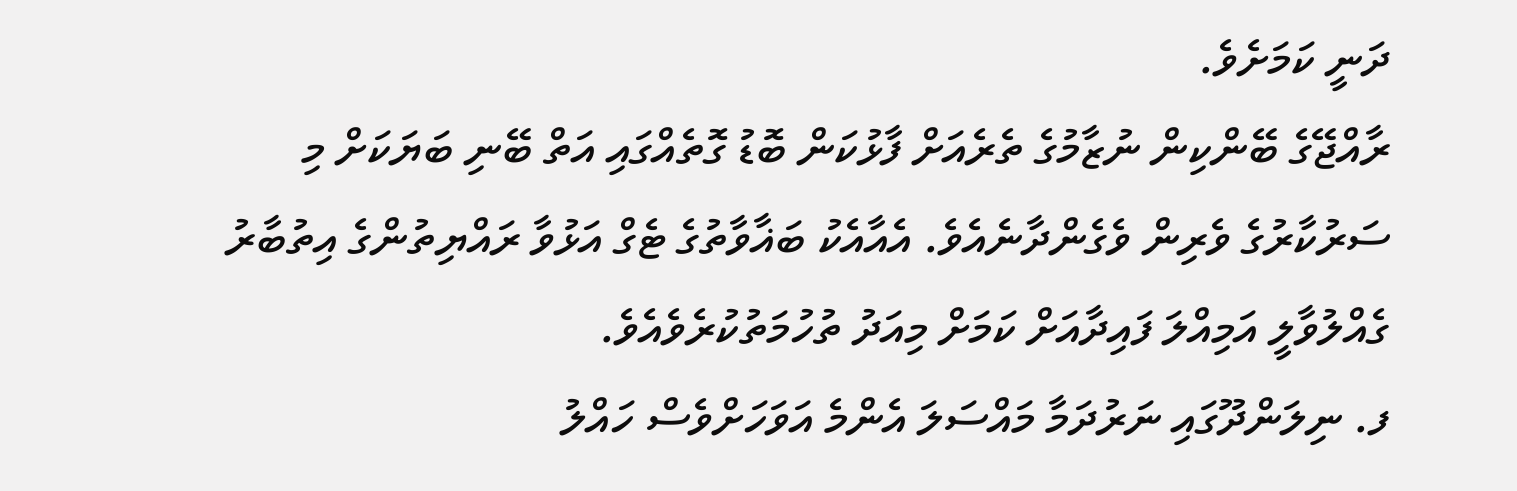ދަނީ ކަމަށެވެ.
ރާއްޖޭގެ ބޭންކިން ނުޒާމުގެ ތެރެއަށް ފާޅުކަން ބޮޑު ގޮތެއްގައި އަތް ބޭނި ބަޔަކަށް މި ސަރުކާރުގެ ވެރިން ވެގެންދާނެއެވެ. އެއާއެކު ބަޣާވާތުގެ ޓެގް އަޅުވާ ރައްޔިތުންގެ އިތުބާރު ގެއްލުވާލީ އަމިއްލަ ފައިދާއަށް ކަމަށް މިއަދު ތުހުމަތުކުރެވެއެވެ.
ފ. ނިލަންދޫގައި ނަރުދަމާ މައްސަލަ އެންމެ އަވަހަށްވެސް ހައްލު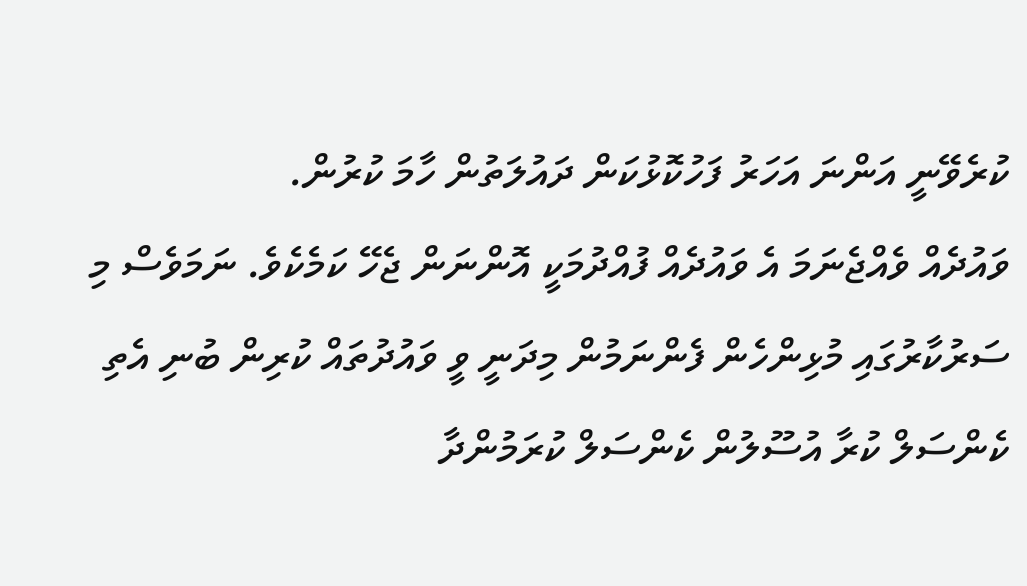ކުރެވޭނީ އަންނަ އަހަރު ފަހުކޮޅުކަން ދައުލަތުން ހާމަ ކުރުން.
ވައުދެއް ވެއްޖެނަމަ އެ ވައުދެއް ފުއްދުމަކީ އޮންނަން ޖެހޭ ކަމެކެވެ. ނަމަވެސް މި ސަރުކާރުގައި މުޅިންހެން ފެންނަމުން މިދަނީ ވީ ވައުދުތައް ކުރިން ބުނި އެތި ކެންސަލް ކުރާ އުސޫލުން ކެންސަލް ކުރަމުންދާ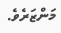މަންޒަރެވެ.